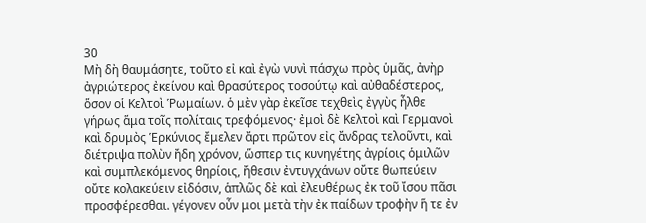30
Μὴ δὴ θαυμάσητε, τοῦτο εἰ καὶ ἐγὼ νυνὶ πάσχω πρὸς ὑμᾶς, ἀνὴρ ἀγριώτερος ἐκείνου καὶ θρασύτερος τοσούτῳ καὶ αὐθαδέστερος, ὅσον οἱ Κελτοὶ Ῥωμαίων. ὁ μὲν γὰρ ἐκεῖσε τεχθεὶς ἐγγὺς ἦλθε γήρως ἅμα τοῖς πολίταις τρεφόμενος· ἐμοὶ δὲ Κελτοὶ καὶ Γερμανοὶ καὶ δρυμὸς Ἑρκύνιος ἔμελεν ἄρτι πρῶτον εἰς ἄνδρας τελοῦντι, καὶ διέτριψα πολὺν ἤδη χρόνον, ὥσπερ τις κυνηγέτης ἀγρίοις ὁμιλῶν καὶ συμπλεκόμενος θηρίοις, ἤθεσιν ἐντυγχάνων οὔτε θωπεύειν οὔτε κολακεύειν εἰδόσιν, ἁπλῶς δὲ καὶ ἐλευθέρως ἐκ τοῦ ἴσου πᾶσι προσφέρεσθαι. γέγονεν οὖν μοι μετὰ τὴν ἐκ παίδων τροφὴν ἥ τε ἐν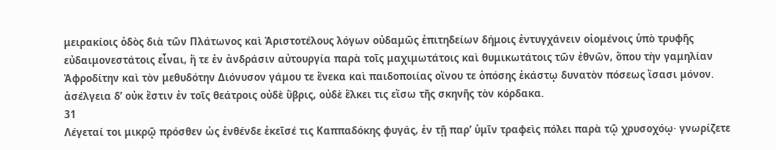μειρακίοις ὁδὸς διὰ τῶν Πλάτωνος καὶ Ἀριστοτέλους λόγων οὐδαμῶς ἐπιτηδείων δήμοις ἐντυγχάνειν οἰομένοις ὑπὸ τρυφῆς εὐδαιμονεστάτοις εἶναι, ἥ τε ἐν ἀνδράσιν αὐτουργία παρὰ τοῖς μαχιμωτάτοις καὶ θυμικωτάτοις τῶν ἐθνῶν, ὅπου τὴν γαμηλίαν Ἀφροδίτην καὶ τὸν μεθυδότην Διόνυσον γάμου τε ἕνεκα καὶ παιδοποιίας οἴνου τε ὁπόσης ἑκάστῳ δυνατὸν πόσεως ἴσασι μόνον. ἀσέλγεια δ’ οὐκ ἔστιν ἐν τοῖς θεάτροις οὐδὲ ὕβρις, οὐδὲ ἕλκει τις εἴσω τῆς σκηνῆς τὸν κόρδακα.
31
Λέγεταί τοι μικρῷ πρόσθεν ὡς ἐνθένδε ἐκεῖσέ τις Καππαδόκης φυγάς, ἐν τῇ παρ’ ὑμῖν τραφεὶς πόλει παρὰ τῷ χρυσοχόῳ· γνωρίζετε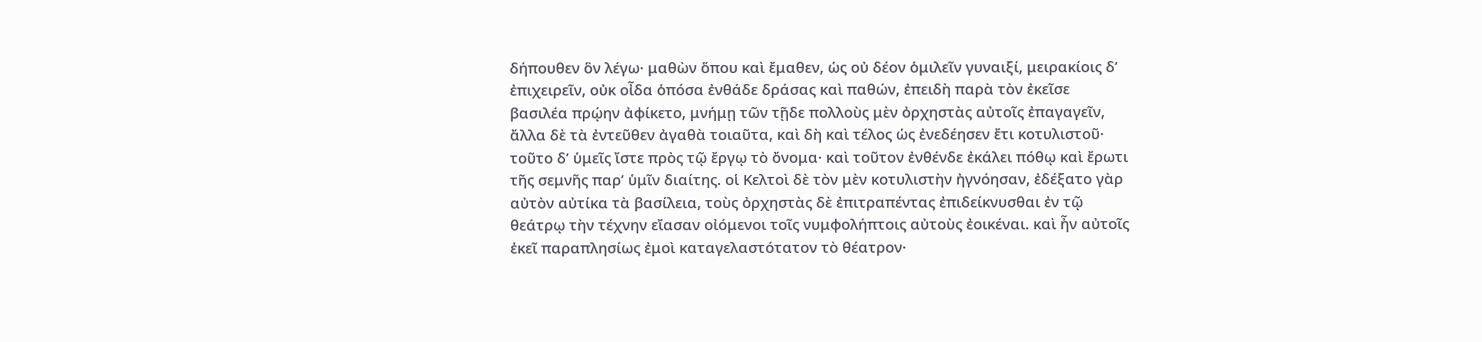δήπουθεν ὃν λέγω· μαθὼν ὅπου καὶ ἔμαθεν, ὡς οὐ δέον ὁμιλεῖν γυναιξί, μειρακίοις δ’ ἐπιχειρεῖν, οὐκ οἶδα ὁπόσα ἐνθάδε δράσας καὶ παθών, ἐπειδὴ παρὰ τὸν ἐκεῖσε βασιλέα πρῴην ἀφίκετο, μνήμῃ τῶν τῇδε πολλοὺς μὲν ὀρχηστὰς αὐτοῖς ἐπαγαγεῖν, ἄλλα δὲ τὰ ἐντεῦθεν ἀγαθὰ τοιαῦτα, καὶ δὴ καὶ τέλος ὡς ἐνεδέησεν ἔτι κοτυλιστοῦ· τοῦτο δ’ ὑμεῖς ἴστε πρὸς τῷ ἔργῳ τὸ ὄνομα· καὶ τοῦτον ἐνθένδε ἐκάλει πόθῳ καὶ ἔρωτι τῆς σεμνῆς παρ’ ὑμῖν διαίτης. οἱ Κελτοὶ δὲ τὸν μὲν κοτυλιστὴν ἠγνόησαν, ἐδέξατο γὰρ αὐτὸν αὐτίκα τὰ βασίλεια, τοὺς ὀρχηστὰς δὲ ἐπιτραπέντας ἐπιδείκνυσθαι ἐν τῷ θεάτρῳ τὴν τέχνην εἴασαν οἰόμενοι τοῖς νυμφολήπτοις αὐτοὺς ἐοικέναι. καὶ ἦν αὐτοῖς ἐκεῖ παραπλησίως ἐμοὶ καταγελαστότατον τὸ θέατρον·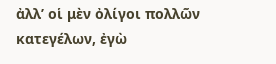ἀλλ’ οἱ μὲν ὀλίγοι πολλῶν κατεγέλων, ἐγὼ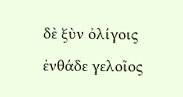δὲ ξὺν ὀλίγοις ἐνθάδε γελοῖος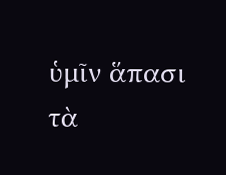ὑμῖν ἅπασι τὰ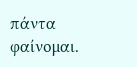πάντα φαίνομαι.